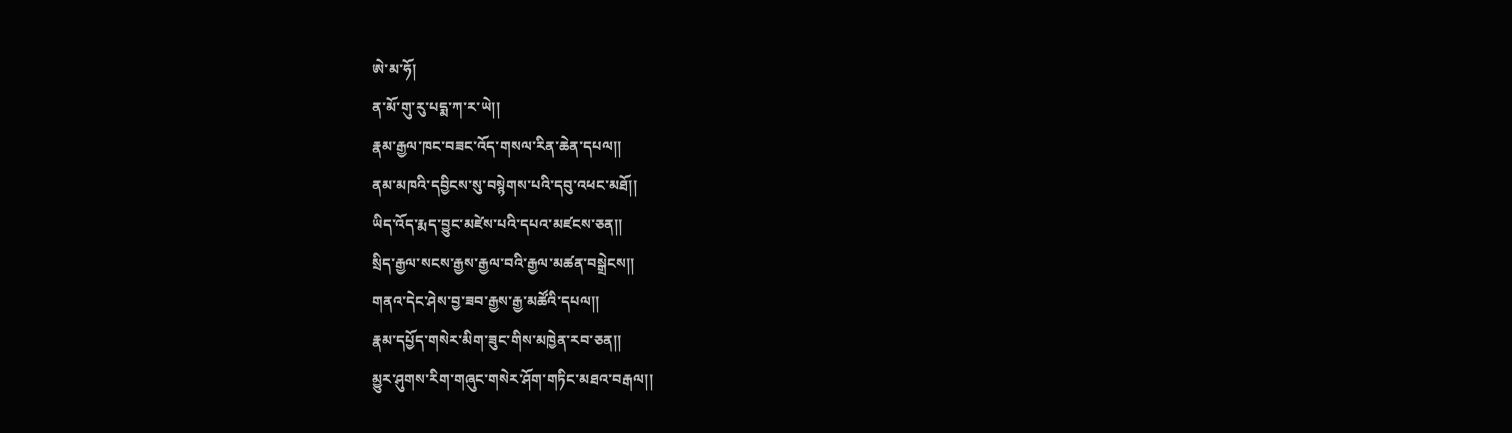ཨེ་མ་ཧོ།
ན་མོ་གུ་རུ་པདྨ་ཀ་ར་ཡེ།།
རྣམ་རྒྱལ་ཁང་བཟང་འོད་གསལ་རིན་ཆེན་དཔལ།།
ནམ་མཁའི་དབྱིངས་སུ་བསྙེགས་པའི་དབུ་འཕང་མཐོ།།
ཡིད་འོད་རྨད་བྱུང་མཛེས་པའི་དཔའ་མཛངས་ཅན།།
སྲིད་རྒྱལ་སངས་རྒྱས་རྒྱལ་བའི་རྒྱལ་མཚན་བསྒྲེངས།།
གནའ་དེང་ཤེས་བྱ་ཟབ་རྒྱས་རྒྱ་མཚོའི་དཔལ།།
རྣམ་དཔྱོད་གསེར་མིག་ཟུང་གིས་མཁྱེན་རབ་ཅན།།
མྱུར་ཤུགས་རིག་གཞུང་གསེར་ཤོག་གཏིང་མཐའ་བརྒལ།།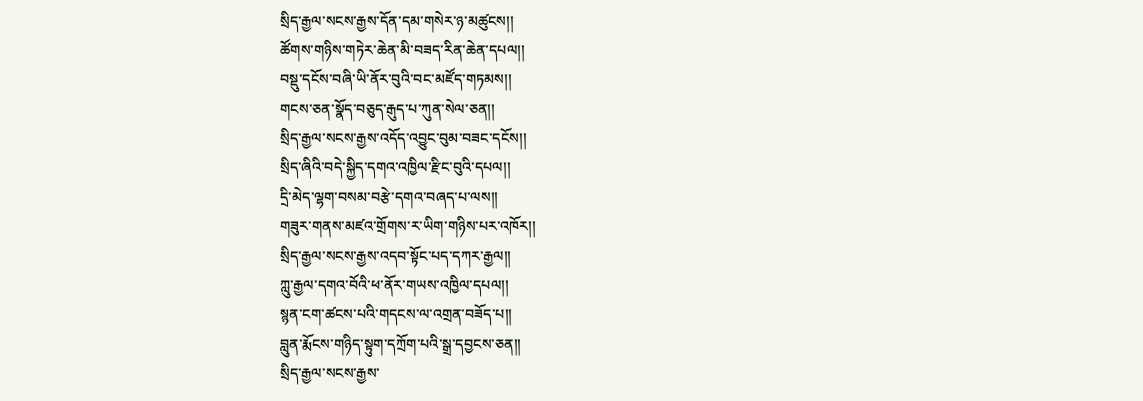སྲིད་རྒྱལ་སངས་རྒྱས་དོན་དམ་གསེར་ཉ་མཚུངས།།
ཚོགས་གཉིས་གཏེར་ཆེན་མི་བཟད་རིན་ཆེན་དཔལ།།
བསྡུ་དངོས་བཞི་ཡི་ནོར་བུའི་བང་མཛོད་གཏམས།།
གངས་ཅན་སྣོད་བཅུད་རྒུད་པ་ཀུན་སེལ་ཅན།།
སྲིད་རྒྱལ་སངས་རྒྱས་འདོད་འབྱུང་བུམ་བཟང་དངོས།།
སྲིད་ཞིའི་བདེ་སྐྱིད་དགའ་འཁྱིལ་རྫིང་བུའི་དཔལ།།
དྲི་མེད་ལྷག་བསམ་བརྩེ་དགའ་བཞད་པ་ལས།།
གཟུར་གནས་མཛའ་གྲོགས་ར་ཡིག་གཉིས་པར་འཁོར།།
སྲིད་རྒྱལ་སངས་རྒྱས་འདབ་སྟོང་པད་དཀར་རྒྱལ།།
ཀླུ་རྒྱལ་དགའ་བོའི་ཕ་ནོར་གཡས་འཁྱིལ་དཔལ།།
སྙན་ངག་ཚངས་པའི་གདངས་ལ་འགྲན་བཟོད་པ།།
བླུན་རྨོངས་གཉིད་སྟུག་དཀྲོག་པའི་སྒྲ་དབྱངས་ཅན།།
སྲིད་རྒྱལ་སངས་རྒྱས་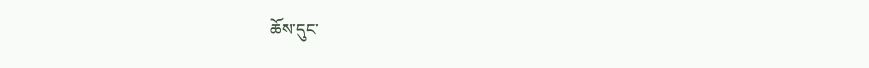ཆོས་དུང་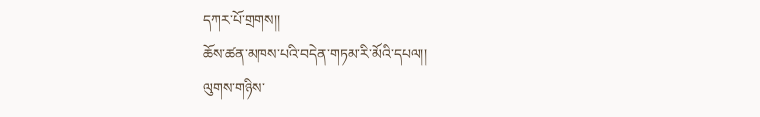དཀར་པོ་གྲགས།།
ཆོས་ཚན་མཁས་པའི་བདེན་གཏམ་རི་མོའི་དཔལ།།
ལུགས་གཉིས་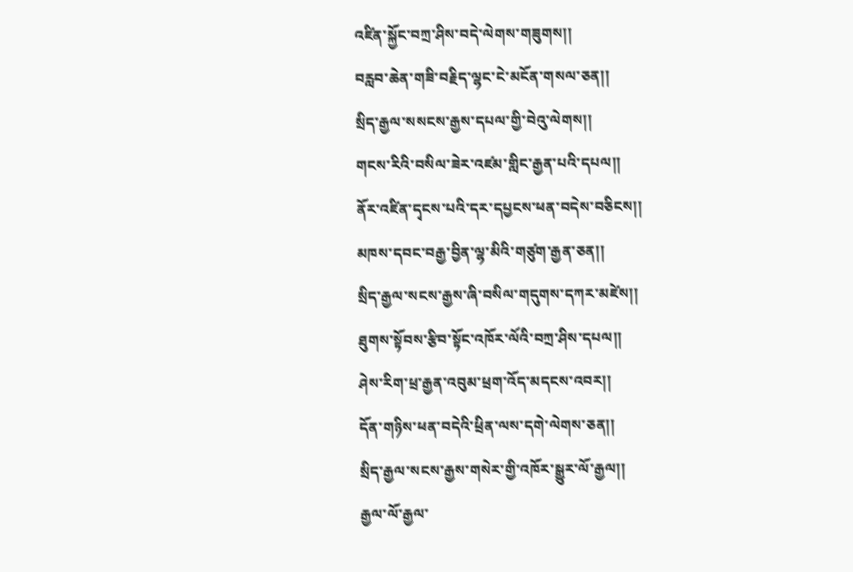འཛིན་སྐྱོང་བཀྲ་ཤིས་བདེ་ལེགས་གཟུགས།།
བརླབ་ཆེན་གཟི་བརྗིད་ལྷང་ངེ་མངོན་གསལ་ཅན།།
སྲིད་རྒྱལ་སསངས་རྒྱས་དཔལ་གྱི་བེའུ་ལེགས།།
གངས་རིའི་བསིལ་ཟེར་འཛམ་གླིང་རྒྱན་པའི་དཔལ།།
ནོར་འཛིན་དྭངས་པའི་དར་དཔྱངས་ཕན་བདེས་བཅིངས།།
མཁས་དབང་བརྒྱ་བྱིན་ལྷ་མིའི་གཙུག་རྒྱན་ཅན།།
སྲིད་རྒྱལ་སངས་རྒྱས་ཞི་བསིལ་གདུགས་དཀར་མཛེས།།
ཐུགས་སྟོབས་རྩིབ་སྟོང་འཁོར་ལོའི་བཀྲ་ཤིས་དཔལ།།
ཤེས་རིག་ཕྲ་རྒྱན་འབུམ་ཕྲག་འོད་མདངས་འབར།།
དོན་གཉིས་ཕན་བདེའི་ཕྲིན་ལས་དགེ་ལེགས་ཅན།།
སྲིད་རྒྱལ་སངས་རྒྱས་གསེར་གྱི་འཁོར་སྒྱུར་ལོ་རྒྱལ།།
རྒྱལ་ལོ་རྒྱལ་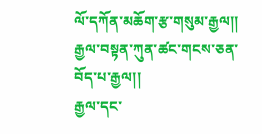ལོ་དཀོན་མཆོག་རྩ་གསུམ་རྒྱལ།།
རྒྱལ་བསྟན་ཀུན་ཚང་གངས་ཅན་བོད་པ་རྒྱལ།།
རྒྱལ་དང་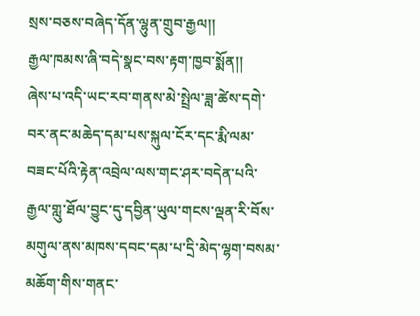སྲས་བཅས་བཞེད་དོན་ལྷུན་གྲུབ་རྒྱལ།།
རྒྱལ་ཁམས་ཞི་བདེ་སྣང་བས་རྟག་ཁྱབ་སྨོན།།
ཞེས་པ་འདི་ཡང་རབ་གནས་མེ་སྤྲེལ་ཟླ་ཚེས་དགེ་བར་ནང་མཆེད་དམ་པས་སྐུལ་ངོར་དང་རྨི་ལམ་བཟང་པོའི་རྟེན་འབྲེལ་ལས་གང་ཤར་བདེན་པའི་རྒྱལ་གླུ་ཐོལ་བྱུང་དུ་དབྱིན་ཡུལ་གངས་ལྡན་རི་བོས་མགུལ་ནས་མཁས་དབང་དམ་པ་དྲི་མེད་ལྷག་བསམ་མཆོག་གིས་གནང་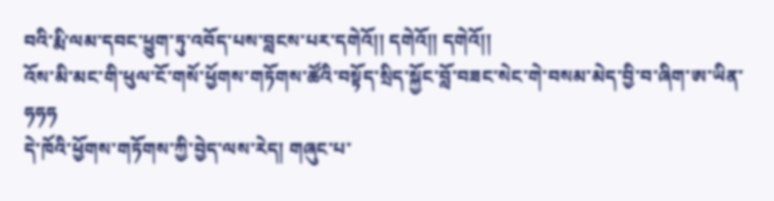བའི་རྨི་ལམ་དབང་ཕྱུག་ཏུ་འབོད་པས་བླངས་པར་དགེའོ།། དགེའོ།། དགེའོ།།
འོས་མི་མང་གི་ཕུལ་ངོ་གསོ་ཕྱོགས་གཏོགས་ཚོའི་བསྟོད་སྲིད་སྐྱོང་བློ་བཟང་སེང་གེ་བསམ་མེད་བྱི་བ་ཞིག་ཨ་ཡིན་ཧཧཧ
དེ་ཁོའི་ཕྱོགས་གཏོགས་ཀྱི་བྱེད་ལས་རེད། གཞུང་པ་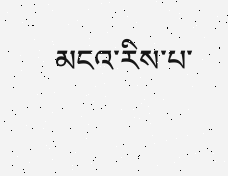མངའ་རིས་པ་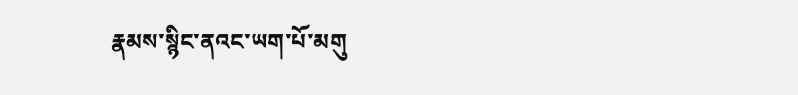རྣམས་སྙིང་ནའང་ཡག་པོ་མགུ